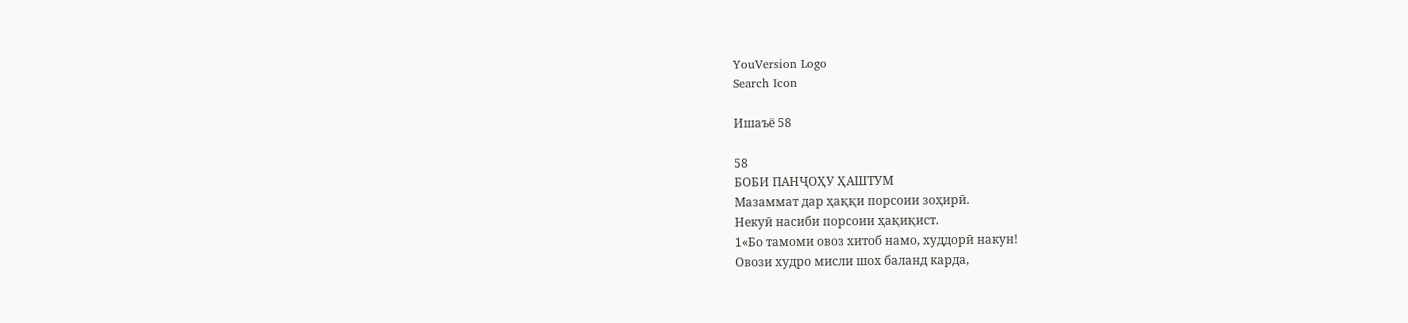YouVersion Logo
Search Icon

Ишаъё 58

58
БОБИ ПАНҶОҲУ ҲАШТУМ
Мазаммат дар ҳаққи порсоии зоҳирӣ.
Некуӣ насиби порсоии ҳақиқист.
1«Бо тамоми овоз хитоб намо, худдорӣ накун!
Овози худро мисли шох баланд карда,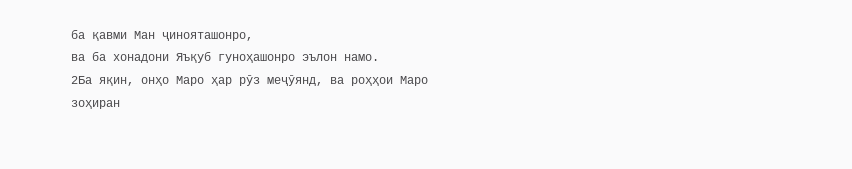ба қавми Ман ҷинояташонро,
ва ба хонадони Яъқуб гуноҳашонро эълон намо.
2Ба яқин, онҳо Маро ҳар рӯз меҷӯянд, ва роҳҳои Маро
зоҳиран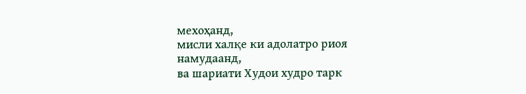мехоҳанд,
мисли халқе ки адолатро риоя намудаанд,
ва шариати Худои худро тарк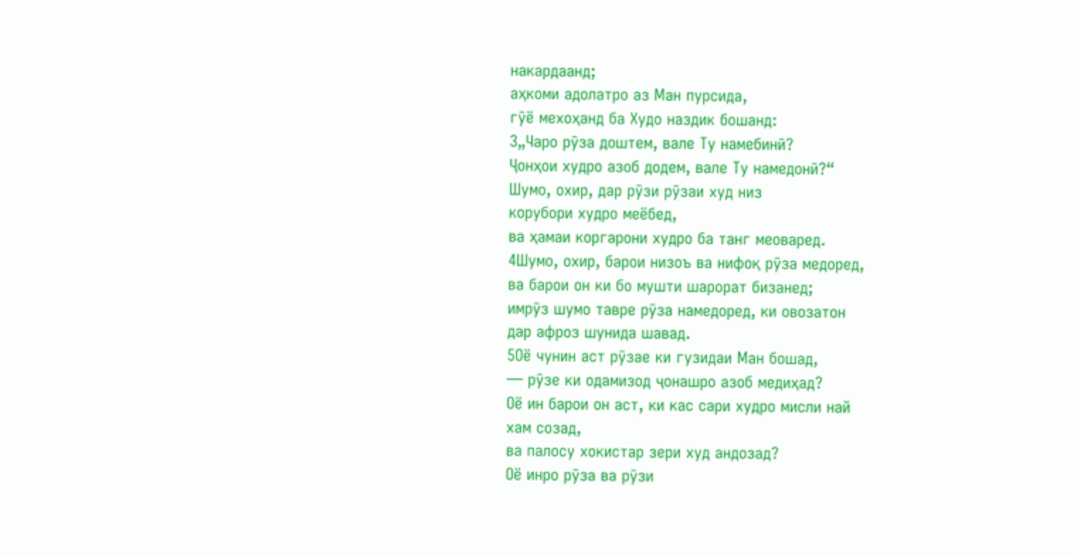накардаанд;
аҳкоми адолатро аз Ман пурсида,
гӯё мехоҳанд ба Худо наздик бошанд:
3„Чаро рӯза доштем, вале Ту намебинӣ?
Ҷонҳои худро азоб додем, вале Ту намедонӣ?“
Шумо, охир, дар рӯзи рӯзаи худ низ
корубори худро меёбед,
ва ҳамаи коргарони худро ба танг меоваред.
4Шумо, охир, барои низоъ ва нифоқ рӯза медоред,
ва барои он ки бо мушти шарорат бизанед;
имрӯз шумо тавре рӯза намедоред, ки овозатон
дар афроз шунида шавад.
5Оё чунин аст рӯзае ки гузидаи Ман бошад,
— рӯзе ки одамизод ҷонашро азоб медиҳад?
Оё ин барои он аст, ки кас сари худро мисли най
хам созад,
ва палосу хокистар зери худ андозад?
Оё инро рӯза ва рӯзи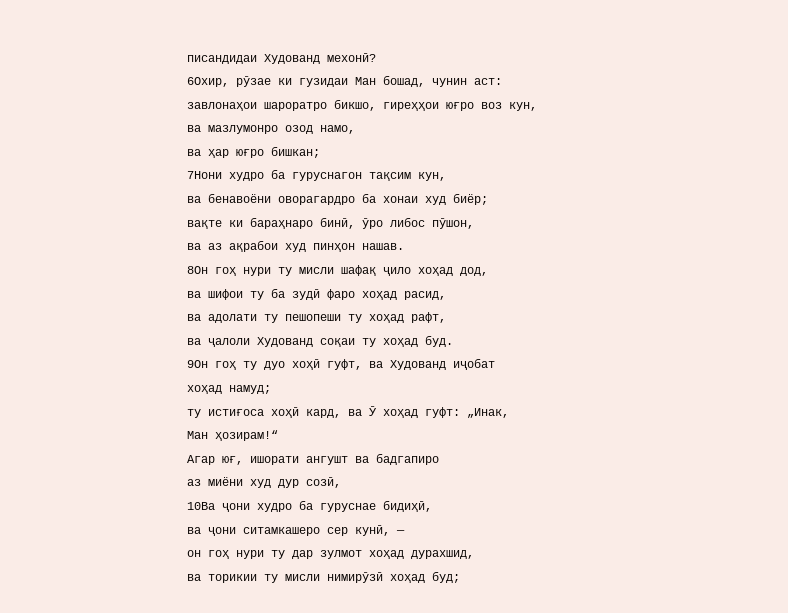писандидаи Худованд мехонӣ?
6Охир, рӯзае ки гузидаи Ман бошад, чунин аст:
завлонаҳои шароратро бикшо, гиреҳҳои юғро воз кун,
ва мазлумонро озод намо,
ва ҳар юғро бишкан;
7Нони худро ба гуруснагон тақсим кун,
ва бенавоёни оворагардро ба хонаи худ биёр;
вақте ки бараҳнаро бинӣ, ӯро либос пӯшон,
ва аз ақрабои худ пинҳон нашав.
8Он гоҳ нури ту мисли шафақ ҷило хоҳад дод,
ва шифои ту ба зудӣ фаро хоҳад расид,
ва адолати ту пешопеши ту хоҳад рафт,
ва ҷалоли Худованд соқаи ту хоҳад буд.
9Он гоҳ ту дуо хоҳӣ гуфт, ва Худованд иҷобат
хоҳад намуд;
ту истиғоса хоҳӣ кард, ва Ӯ хоҳад гуфт: „Инак,
Ман ҳозирам!“
Агар юғ, ишорати ангушт ва бадгапиро
аз миёни худ дур созӣ,
10Ва ҷони худро ба гуруснае бидиҳӣ,
ва ҷони ситамкашеро сер кунӣ, —
он гоҳ нури ту дар зулмот хоҳад дурахшид,
ва торикии ту мисли нимирӯзӣ хоҳад буд;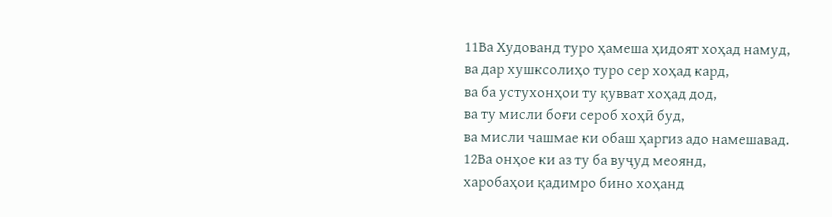11Ва Худованд туро ҳамеша ҳидоят хоҳад намуд,
ва дар хушксолиҳо туро сер хоҳад кард,
ва ба устухонҳои ту қувват хоҳад дод,
ва ту мисли боғи сероб хоҳӣ буд,
ва мисли чашмае ки обаш ҳаргиз адо намешавад.
12Ва онҳое ки аз ту ба вуҷуд меоянд,
харобаҳои қадимро бино хоҳанд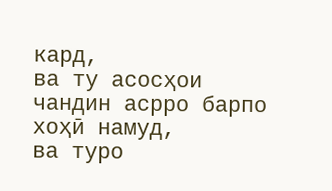кард,
ва ту асосҳои чандин асрро барпо хоҳӣ намуд,
ва туро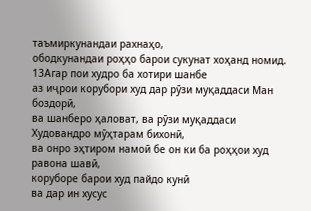таъмиркунандаи рахнаҳо,
ободкунандаи роҳҳо барои сукунат хоҳанд номид.
13Агар пои худро ба хотири шанбе
аз иҷрои корубори худ дар рӯзи муқаддаси Ман боздорӣ,
ва шанберо ҳаловат, ва рӯзи муқаддаси
Худовандро мӯҳтарам бихонӣ,
ва онро эҳтиром намоӣ бе он ки ба роҳҳои худ
равона шавӣ,
коруборе барои худ пайдо кунӣ
ва дар ин хусус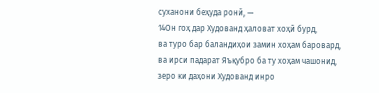суханони беҳуда ронӣ, —
14Он гоҳ дар Худованд ҳаловат хоҳӣ бурд,
ва туро бар баландиҳои замин хоҳам баровард,
ва ирси падарат Яъқубро ба ту хоҳам чашонид,
зеро ки даҳони Худованд инро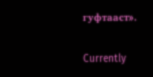гуфтааст».

Currently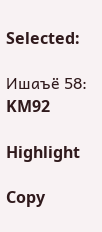Selected:

Ишаъё 58: KM92

Highlight

Copy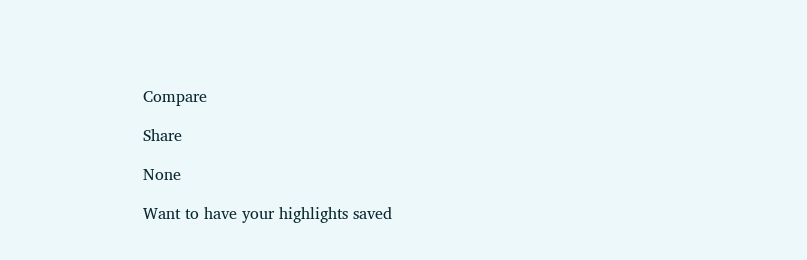Compare

Share

None

Want to have your highlights saved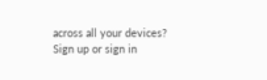across all your devices? Sign up or sign in